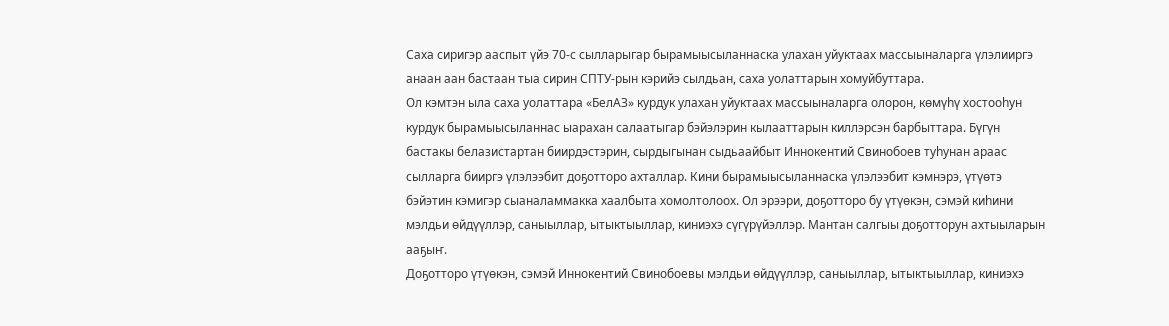Саха сиригэр ааспыт үйэ 70-с сылларыгар бырамыысыланнаска улахан уйуктаах массыыналарга үлэлииргэ анаан аан бастаан тыа сирин СПТУ-рын кэрийэ сылдьан, саха уолаттарын хомуйбуттара.
Ол кэмтэн ыла саха уолаттара «БелАЗ» курдук улахан уйуктаах массыыналарга олорон, көмүһү хостооһун курдук бырамыысыланнас ыарахан салаатыгар бэйэлэрин кылааттарын киллэрсэн барбыттара. Бүгүн бастакы белазистартан биирдэстэрин, сырдыгынан сыдьаайбыт Иннокентий Свинобоев туһунан араас сылларга бииргэ үлэлээбит доҕотторо ахталлар. Кини бырамыысыланнаска үлэлээбит кэмнэрэ, үтүөтэ бэйэтин кэмигэр сыаналаммакка хаалбыта хомолтолоох. Ол эрээри, доҕотторо бу үтүөкэн, сэмэй киһини мэлдьи өйдүүллэр, саныыллар, ытыктыыллар, киниэхэ сүгүрүйэллэр. Мантан салгыы доҕотторун ахтыыларын ааҕыҥ.
Доҕотторо үтүөкэн, сэмэй Иннокентий Свинобоевы мэлдьи өйдүүллэр, саныыллар, ытыктыыллар, киниэхэ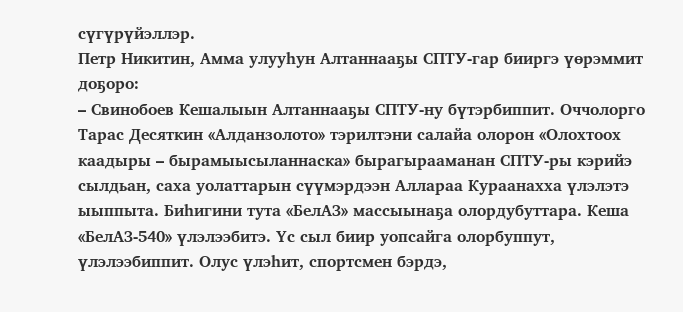сүгүрүйэллэр.
Петр Никитин, Амма улууһун Алтаннааҕы СПТУ-гар бииргэ үөрэммит доҕоро:
– Свинобоев Кешалыын Алтаннааҕы СПТУ-ну бүтэрбиппит. Оччолорго Тарас Десяткин «Алданзолото» тэрилтэни салайа олорон «Олохтоох каадыры – бырамыысыланнаска» бырагырааманан СПТУ-ры кэрийэ сылдьан, саха уолаттарын сүүмэрдээн Аллараа Кураанахха үлэлэтэ ыыппыта. Биһигини тута «БелАЗ» массыынаҕа олордубуттара. Кеша «БелАЗ-540» үлэлээбитэ. Үс сыл биир уопсайга олорбуппут, үлэлээбиппит. Олус үлэһит, спортсмен бэрдэ,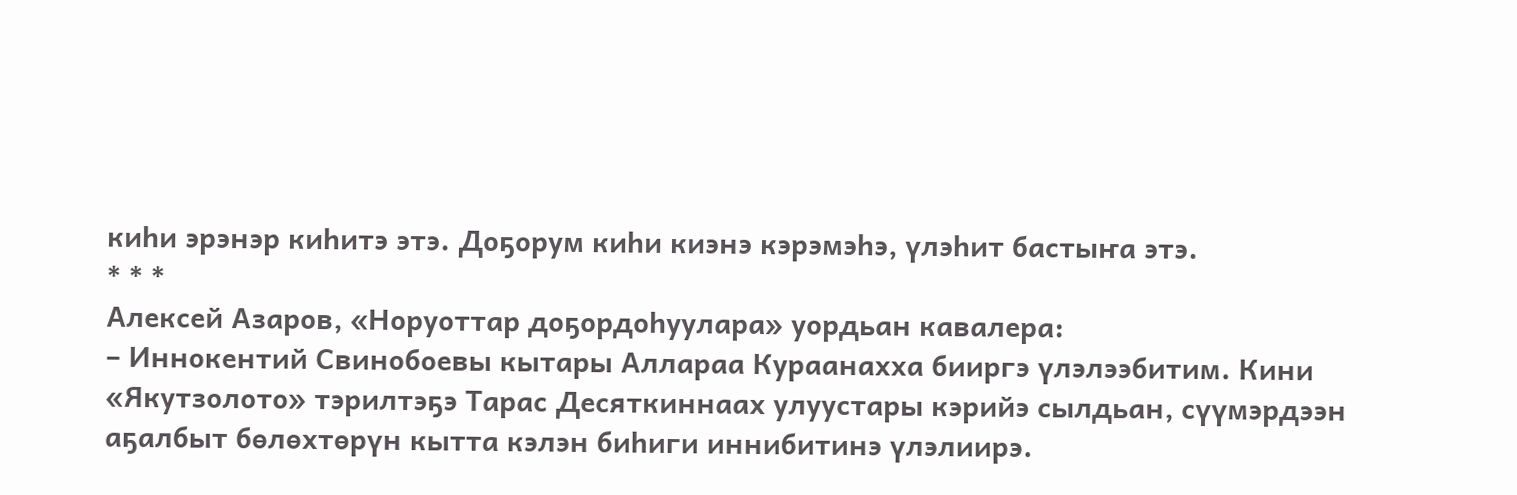киһи эрэнэр киһитэ этэ. Доҕорум киһи киэнэ кэрэмэһэ, үлэһит бастыҥа этэ.
* * *
Алексей Азаров, «Норуоттар доҕордоһуулара» уордьан кавалера:
– Иннокентий Свинобоевы кытары Аллараа Кураанахха бииргэ үлэлээбитим. Кини «Якутзолото» тэрилтэҕэ Тарас Десяткиннаах улуустары кэрийэ сылдьан, сүүмэрдээн аҕалбыт бөлөхтөрүн кытта кэлэн биһиги иннибитинэ үлэлиирэ.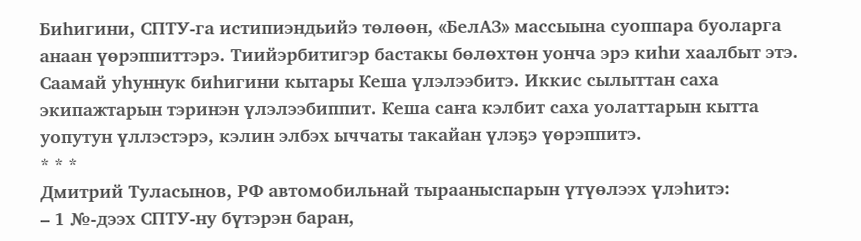Биһигини, СПТУ-га истипиэндьийэ төлөөн, «БелАЗ» массыына суоппара буоларга анаан үөрэппиттэрэ. Тиийэрбитигэр бастакы бөлөхтөн уонча эрэ киһи хаалбыт этэ. Саамай уһуннук биһигини кытары Кеша үлэлээбитэ. Иккис сылыттан саха экипажтарын тэринэн үлэлээбиппит. Кеша саҥа кэлбит саха уолаттарын кытта уопутун үллэстэрэ, кэлин элбэх ыччаты такайан үлэҕэ үөрэппитэ.
* * *
Дмитрий Туласынов, РФ автомобильнай тырааныспарын үтүөлээх үлэһитэ:
– 1 №-дээх СПТУ-ну бүтэрэн баран,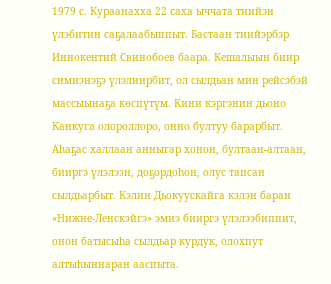1979 с. Кураанахха 22 саха ыччата тиийэн үлэбитин саҕалаабыппыт. Бастаан тиийэрбэр Иннокентий Свинобоев баара. Кешалыын биир симиэнэҕэ үлэлиирбит, ол сылдьан мин рейсэбэй массыынаҕа көспүтүм. Кини кэргэнин дьоно Канкуга олороллоро, онно бултуу барарбыт. Аһаҕас халлаан анныгар хонон, бултаан-алтаан, бииргэ үлэлээн, доҕордоһон, олус тапсан сылдьарбыт. Кэлин Дьокуускайга кэлэн баран «Нижне-Ленскэйгэ» эмиэ бииргэ үлэлээбиппит, онон батысыһа сылдьар курдук, олохпут алтыһыннаран ааспыта.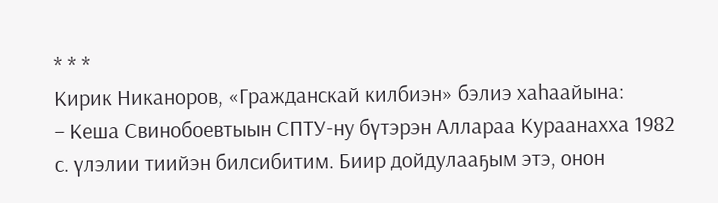* * *
Кирик Никаноров, «Гражданскай килбиэн» бэлиэ хаһаайына:
– Кеша Свинобоевтыын СПТУ-ну бүтэрэн Аллараа Кураанахха 1982 с. үлэлии тиийэн билсибитим. Биир дойдулааҕым этэ, онон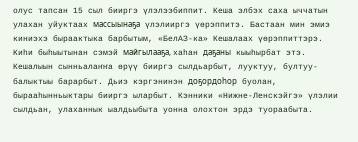олус тапсан 15 сыл бииргэ үлэлээбиппит. Кеша элбэх саха ыччатын улахан уйуктаах массыынаҕа үлэлииргэ үөрэппитэ. Бастаан мин эмиэ киниэхэ быраактыка барбытым, «БелАЗ-ка» Кешалаах үөрэппиттэрэ. Киһи быһыытынан сэмэй майгылааҕа, хаһан даҕаны кыыһырбат этэ. Кешалыын сынньалаҥҥа өрүү бииргэ сылдьарбыт, лууктуу, бултуу-балыктыы барарбыт. Дьиэ кэргэнинэн доҕордоһор буолан, бырааһынньыктары бииргэ ыларбыт. Кэнники «Нижне-Ленскэйгэ» үлэлии сылдьан, улаханнык ыалдьыбыта уонна олохтон эрдэ туораабыта.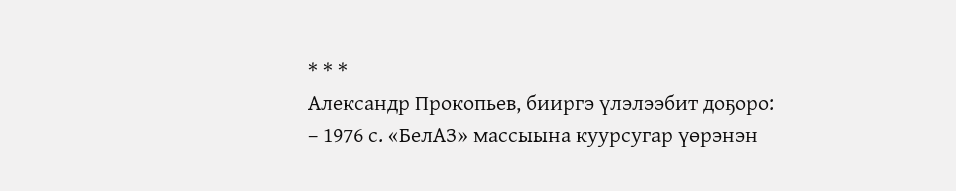* * *
Александр Прокопьев, бииргэ үлэлээбит доҕоро:
– 1976 с. «БелАЗ» массыына куурсугар үөрэнэн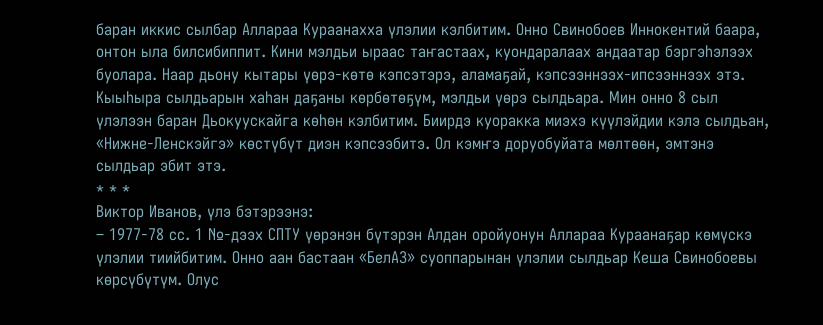баран иккис сылбар Аллараа Кураанахха үлэлии кэлбитим. Онно Свинобоев Иннокентий баара, онтон ыла билсибиппит. Кини мэлдьи ыраас таҥастаах, куондаралаах андаатар бэргэһэлээх буолара. Наар дьону кытары үөрэ-көтө кэпсэтэрэ, аламаҕай, кэпсээннээх-ипсээннээх этэ. Кыыһыра сылдьарын хаһан даҕаны көрбөтөҕүм, мэлдьи үөрэ сылдьара. Мин онно 8 сыл үлэлээн баран Дьокуускайга көһөн кэлбитим. Биирдэ куоракка миэхэ күүлэйдии кэлэ сылдьан, «Нижне-Ленскэйгэ» көстүбүт диэн кэпсээбитэ. Ол кэмҥэ доруобуйата мөлтөөн, эмтэнэ сылдьар эбит этэ.
* * *
Виктор Иванов, үлэ бэтэрээнэ:
– 1977-78 сс. 1 №-дээх СПТУ үөрэнэн бүтэрэн Алдан оройуонун Аллараа Кураанаҕар көмүскэ үлэлии тиийбитим. Онно аан бастаан «БелАЗ» суоппарынан үлэлии сылдьар Кеша Свинобоевы көрсүбүтүм. Олус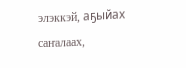элэккэй, аҕыйах саҥалаах,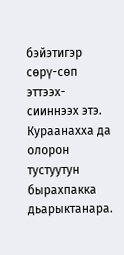бэйэтигэр сөрү-сөп эттээх-сииннээх этэ. Кураанахха да олорон тустуутун бырахпакка дьарыктанара.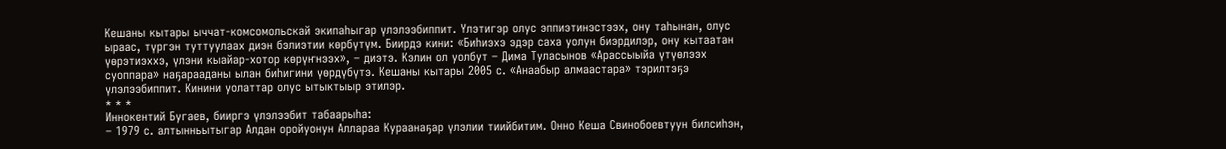Кешаны кытары ыччат-комсомольскай экипаһыгар үлэлээбиппит. Үлэтигэр олус эппиэтинэстээх, ону таһынан, олус ыраас, түргэн туттуулаах диэн бэлиэтии көрбүтүм. Биирдэ кини: «Биһиэхэ эдэр саха уолун биэрдилэр, ону кытаатан үөрэтиэххэ, үлэни кыайар-хотор көрүҥнээх», – диэтэ. Кэлин ол уолбут – Дима Туласынов «Арассыыйа үтүөлээх суоппара» наҕарааданы ылан биһигини үөрдүбүтэ. Кешаны кытары 2005 с. «Анаабыр алмаастара» тэрилтэҕэ үлэлээбиппит. Кинини уолаттар олус ытыктыыр этилэр.
* * *
Иннокентий Бугаев, бииргэ үлэлээбит табаарыһа:
– 1979 с. алтынньытыгар Алдан оройуонун Аллараа Кураанаҕар үлэлии тиийбитим. Онно Кеша Свинобоевтуун билсиһэн,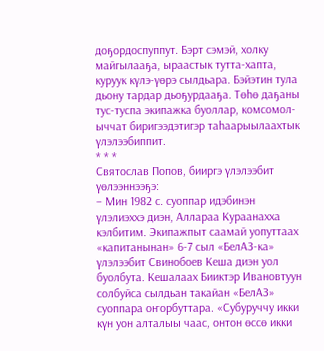доҕордоспуппут. Бэрт сэмэй, холку майгылааҕа, ыраастык тутта-хапта, куруук күлэ-үөрэ сылдьара. Бэйэтин тула дьону тардар дьоҕурдааҕа. Төһө даҕаны тус-туспа экипажка буоллар, комсомол-ыччат биригээдэтигэр таһаарыылаахтык үлэлээбиппит.
* * *
Святослав Попов, бииргэ үлэлээбит үөлээннээҕэ:
– Мин 1982 с. суоппар идэбинэн үлэлиэххэ диэн, Аллараа Кураанахха кэлбитим. Экипажпыт саамай уопуттаах «капитанынан» 6-7 сыл «БелАЗ-ка» үлэлээбит Свинобоев Кеша диэн уол буолбута. Кешалаах Бииктэр Ивановтуун солбуйса сылдьан такайан «БелАЗ» суоппара оҥорбуттара. «Субуруччу икки күн уон алталыы чаас, онтон өссө икки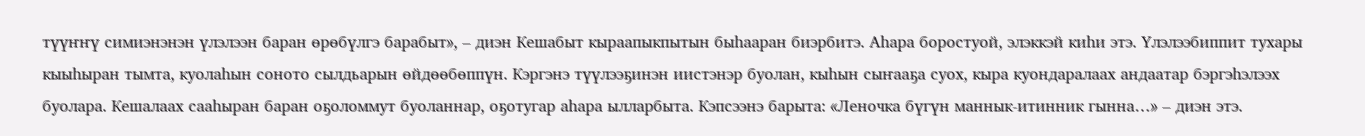түүҥҥү симиэнэнэн үлэлээн баран өрөбүлгэ барабыт», – диэн Кешабыт кыраапыкпытын быһааран биэрбитэ. Аһара боростуой, элэккэй киһи этэ. Үлэлээбиппит тухары кыыһыран тымта, куолаһын соното сылдьарын өйдөөбөппүн. Кэргэнэ түүлээҕинэн иистэнэр буолан, кыһын сыҥааҕа суох, кыра куондаралаах андаатар бэргэһэлээх буолара. Кешалаах сааһыран баран оҕоломмут буоланнар, оҕотугар аһара ылларбыта. Кэпсээнэ барыта: «Леночка бүгүн маннык-итинник гынна…» – диэн этэ.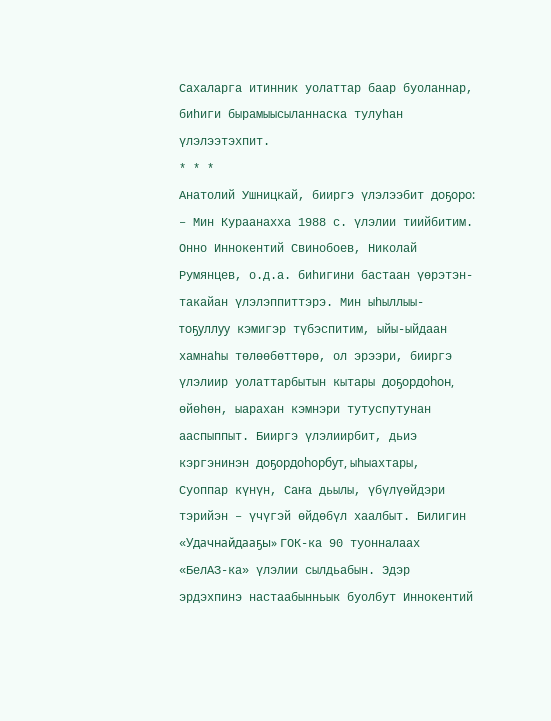Сахаларга итинник уолаттар баар буоланнар, биһиги бырамыысыланнаска тулуһан үлэлээтэхпит.
* * *
Анатолий Ушницкай, бииргэ үлэлээбит доҕоро:
– Мин Кураанахха 1988 с. үлэлии тиийбитим. Онно Иннокентий Свинобоев, Николай Румянцев, о.д.а. биһигини бастаан үөрэтэн-такайан үлэлэппиттэрэ. Мин ыһыллыы-тоҕуллуу кэмигэр түбэспитим, ыйы-ыйдаан хамнаһы төлөөбөттөрө, ол эрээри, бииргэ үлэлиир уолаттарбытын кытары доҕордоһон, өйөһөн, ыарахан кэмнэри тутуспутунан ааспыппыт. Бииргэ үлэлиирбит, дьиэ кэргэнинэн доҕордоһорбут, ыһыахтары, Суоппар күнүн, Саҥа дьылы, үбүлүөйдэри тэрийэн – үчүгэй өйдөбүл хаалбыт. Билигин «Удачнайдааҕы» ГОК-ка 90 туонналаах «БелАЗ-ка» үлэлии сылдьабын. Эдэр эрдэхпинэ настаабынньык буолбут Иннокентий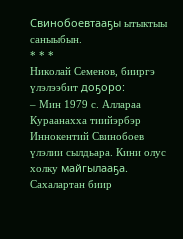Свинобоевтааҕы ытыктыы саныыбын.
* * *
Николай Семенов, бииргэ үлэлээбит доҕоро:
– Мин 1979 с. Аллараа Кураанахха тиийэрбэр Иннокентий Свинобоев үлэлии сылдьара. Кини олус холку майгылааҕа. Сахалартан биир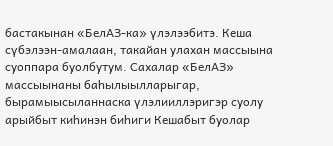бастакынан «БелАЗ-ка» үлэлээбитэ. Кеша сүбэлээн-амалаан, такайан улахан массыына суоппара буолбутум. Сахалар «БелАЗ» массыынаны баһылыылларыгар, бырамыысыланнаска үлэлииллэригэр суолу арыйбыт киһинэн биһиги Кешабыт буолар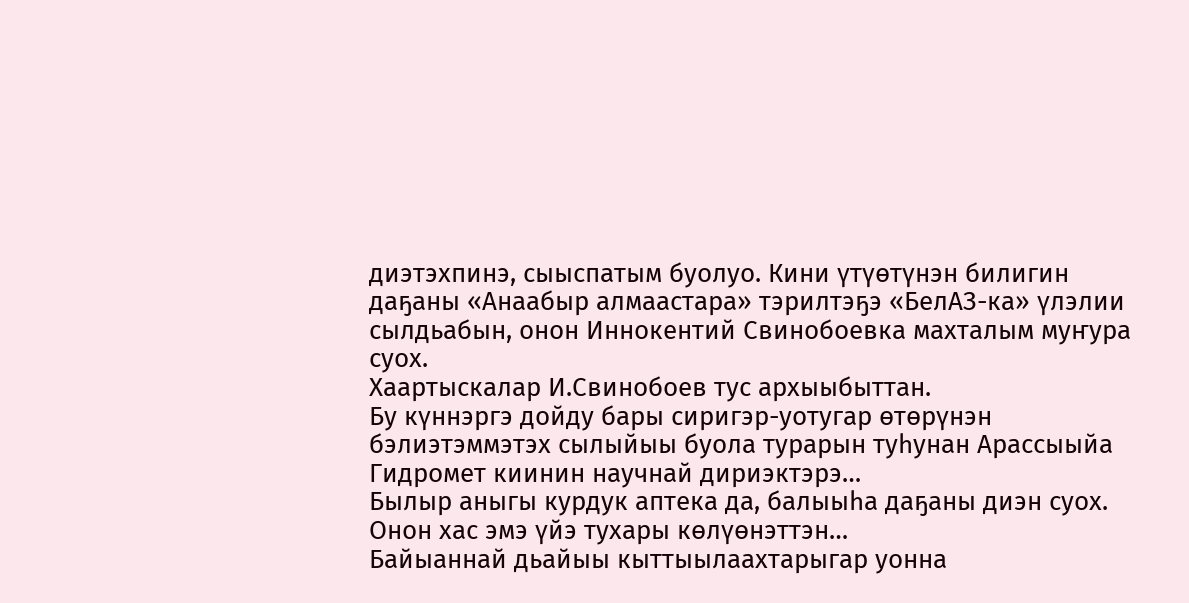диэтэхпинэ, сыыспатым буолуо. Кини үтүөтүнэн билигин даҕаны «Анаабыр алмаастара» тэрилтэҕэ «БелАЗ-ка» үлэлии сылдьабын, онон Иннокентий Свинобоевка махталым муҥура суох.
Хаартыскалар И.Свинобоев тус архыыбыттан.
Бу күннэргэ дойду бары сиригэр-уотугар өтөрүнэн бэлиэтэммэтэх сылыйыы буола турарын туһунан Арассыыйа Гидромет киинин научнай дириэктэрэ…
Былыр аныгы курдук аптека да, балыыһа даҕаны диэн суох. Онон хас эмэ үйэ тухары көлүөнэттэн…
Байыаннай дьайыы кыттыылаахтарыгар уонна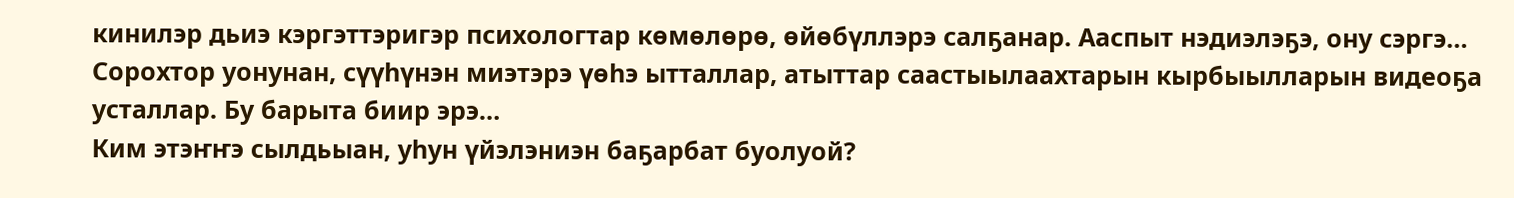кинилэр дьиэ кэргэттэригэр психологтар көмөлөрө, өйөбүллэрэ салҕанар. Ааспыт нэдиэлэҕэ, ону сэргэ…
Сорохтор уонунан, сүүһүнэн миэтэрэ үөһэ ытталлар, атыттар саастыылаахтарын кырбыылларын видеоҕа усталлар. Бу барыта биир эрэ…
Ким этэҥҥэ сылдьыан, уһун үйэлэниэн баҕарбат буолуой?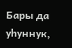Бары да уһуннук,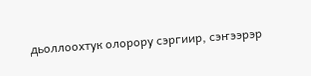дьоллоохтук олорору сэргиир, сэҥээрэр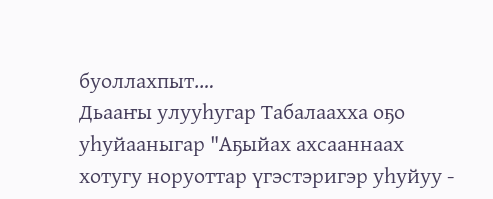буоллахпыт.…
Дьааҥы улууhугар Табалаахха оҕо уhуйааныгар "Аҕыйах ахсааннаах хотугу норуоттар үгэстэригэр уhуйуу -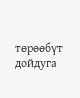төрөөбүт дойдуга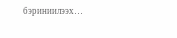бэриниилээх…